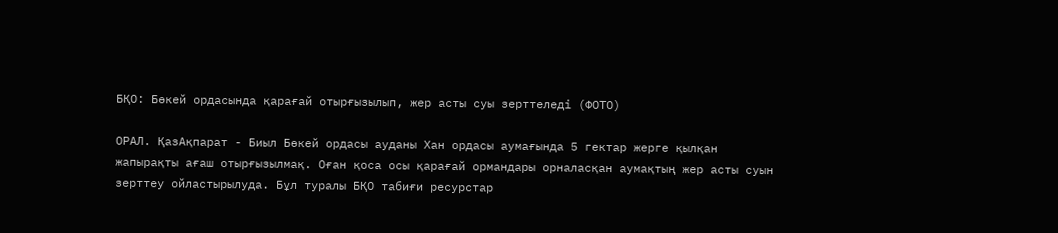БҚО: Бөкей ордасында қарағай отырғызылып, жер асты суы зерттеледі (ФОТО)

ОРАЛ. ҚазАқпарат - Биыл Бөкей ордасы ауданы Хан ордасы аумағында 5 гектар жерге қылқан жапырақты ағаш отырғызылмақ. Оған қоса осы қарағай ормандары орналасқан аумақтың жер асты суын зерттеу ойластырылуда. Бұл туралы БҚО табиғи ресурстар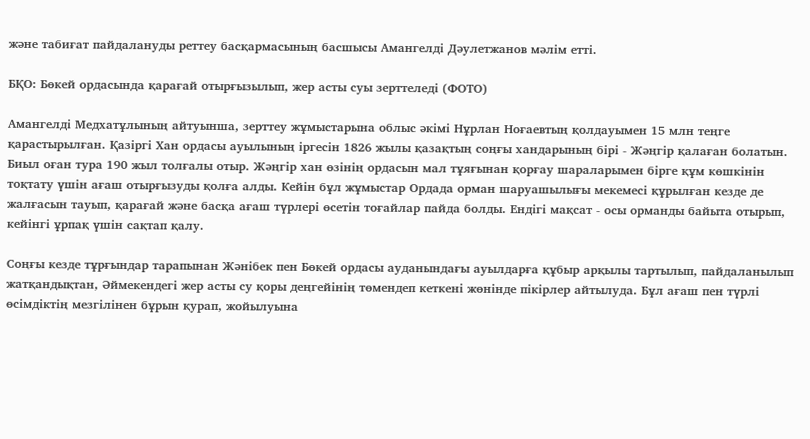және табиғат пайдалануды реттеу басқармасының басшысы Амангелді Дәулетжанов мәлім етті.

БҚО: Бөкей ордасында қарағай отырғызылып, жер асты суы зерттеледі (ФОТО)

Амангелді Медхатұлының айтуынша, зерттеу жұмыстарына облыс әкімі Нұрлан Ноғаевтың қолдауымен 15 млн теңге қарастырылған. Қазіргі Хан ордасы ауылының іргесін 1826 жылы қазақтың соңғы хандарының бірі - Жәңгір қалаған болатын. Биыл оған тура 190 жыл толғалы отыр. Жәңгір хан өзінің ордасын мал тұяғынан қорғау шараларымен бірге құм көшкінін тоқтату үшін ағаш отырғызуды қолға алды. Кейін бұл жұмыстар Ордада орман шаруашылығы мекемесі құрылған кезде де жалғасын тауып, қарағай және басқа ағаш түрлері өсетін тоғайлар пайда болды. Ендігі мақсат - осы орманды байыта отырып, кейінгі ұрпақ үшін сақтап қалу.

Соңғы кезде тұрғындар тарапынан Жәнібек пен Бөкей ордасы ауданындағы ауылдарға құбыр арқылы тартылып, пайдаланылып жатқандықтан, Әймекендегі жер асты су қоры деңгейінің төмендеп кеткені жөнінде пікірлер айтылуда. Бұл ағаш пен түрлі өсімдіктің мезгілінен бұрын қурап, жойылуына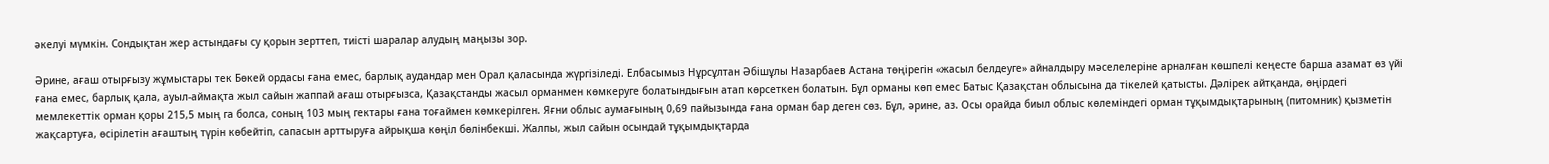әкелуі мүмкін. Сондықтан жер астындағы су қорын зерттеп, тиісті шаралар алудың маңызы зор.

Әрине, ағаш отырғызу жұмыстары тек Бөкей ордасы ғана емес, барлық аудандар мен Орал қаласында жүргізіледі. Елбасымыз Нұрсұлтан Әбішұлы Назарбаев Астана төңірегін «жасыл белдеуге» айналдыру мәселелеріне арналған көшпелі кеңесте барша азамат өз үйі ғана емес, барлық қала, ауыл-аймақта жыл сайын жаппай ағаш отырғызса, Қазақстанды жасыл орманмен көмкеруге болатындығын атап көрсеткен болатын. Бұл орманы көп емес Батыс Қазақстан облысына да тікелей қатысты. Дәлірек айтқанда, өңірдегі мемлекеттік орман қоры 215,5 мың га болса, соның 103 мың гектары ғана тоғаймен көмкерілген. Яғни облыс аумағының 0,69 пайызында ғана орман бар деген сөз. Бұл, әрине, аз. Осы орайда биыл облыс көлеміндегі орман тұқымдықтарының (питомник) қызметін жақсартуға, өсірілетін ағаштың түрін көбейтіп, сапасын арттыруға айрықша көңіл бөлінбекші. Жалпы, жыл сайын осындай тұқымдықтарда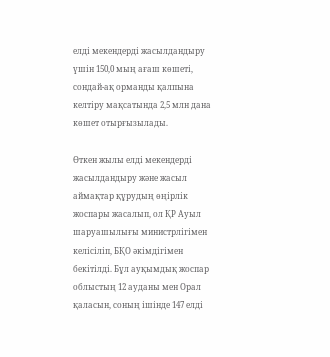елді мекендерді жасылдандыру үшін 150,0 мың ағаш көшеті, сондай-ақ орманды қалпына келтіру мақсатында 2,5 млн дана көшет отырғызылады.

Өткен жылы елді мекендерді жасылдандыру және жасыл аймақтар құрудың өңірлік жоспары жасалып, ол ҚР Ауыл шаруашылығы министрлігімен келісіліп, БҚО әкімдігімен бекітілді. Бұл ауқымдық жоспар облыстың 12 ауданы мен Орал қаласын, соның ішінде 147 елді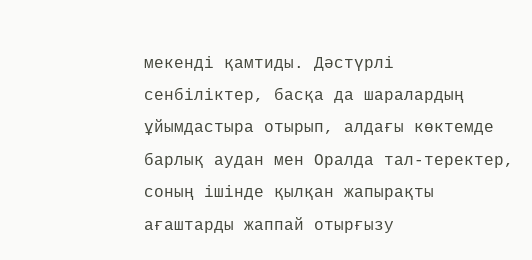мекенді қамтиды. Дәстүрлі сенбіліктер, басқа да шаралардың ұйымдастыра отырып, алдағы көктемде барлық аудан мен Оралда тал-теректер, соның ішінде қылқан жапырақты ағаштарды жаппай отырғызу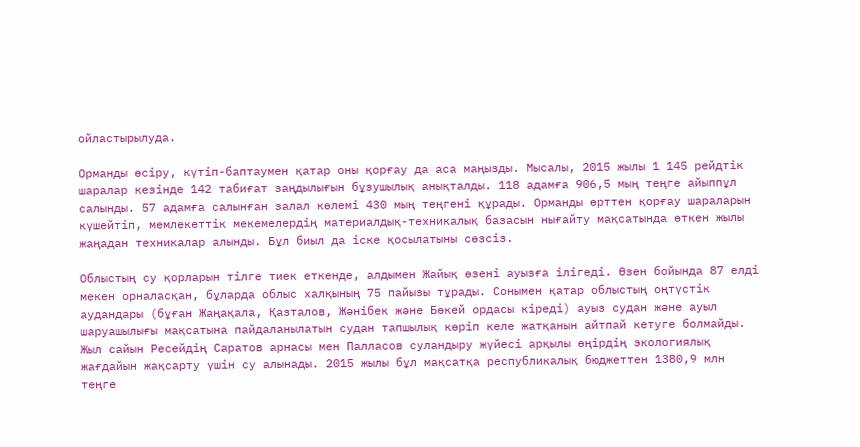ойластырылуда.

Орманды өсіру, күтіп-баптаумен қатар оны қорғау да аса маңызды. Мысалы, 2015 жылы 1 145 рейдтік шаралар кезінде 142 табиғат заңдылығын бұзушылық анықталды. 118 адамға 906,5 мың теңге айыппұл салынды. 57 адамға салынған залал көлемі 430 мың теңгені құрады. Орманды өрттен қорғау шараларын күшейтіп, мемлекеттік мекемелердің материалдық-техникалық базасын нығайту мақсатында өткен жылы жаңадан техникалар алынды. Бұл биыл да іске қосылатыны сөзсіз.

Облыстың су қорларын тілге тиек еткенде, алдымен Жайық өзені ауызға ілігеді. Өзен бойында 87 елді мекен орналасқан, бұларда облыс халқының 75 пайызы тұрады. Сонымен қатар облыстың оңтүстік аудандары (бұған Жаңақала, Қазталов, Жәнібек және Бөкей ордасы кіреді) ауыз судан және ауыл шаруашылығы мақсатына пайдаланылатын судан тапшылық көріп келе жатқанын айтпай кетуге болмайды. Жыл сайын Ресейдің Саратов арнасы мен Палласов суландыру жүйесі арқылы өңірдің экологиялық жағдайын жақсарту үшін су алынады. 2015 жылы бұл мақсатқа республикалық бюджеттен 1380,9 млн теңге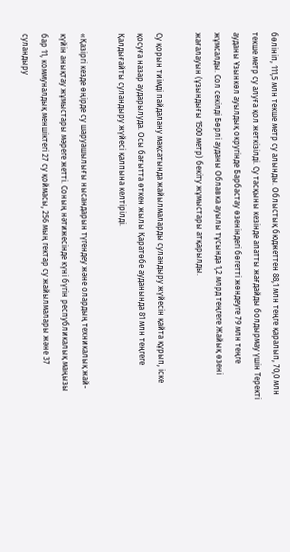бөлініп, 111,5 млн текше метр су алынды. Облыстық бюджеттен 88,1 млн теңге қаралып, 70,0 млн текше метр су алуға қол жеткізілді. Су тасқыны кезінде апатты жағдайды болдырмау үшін Теректі ауданы Ұзынкөл ауылдық округінде Барбастау өзеніндегі бөгетті жөндеуге 79 млн теңге жұмсалды. Сол секілді Бөрлі ауданы Облавка ауылы тұсында 1,2 млрд теңгеге Жайық өзені жағалауын (ұзындығы 1500 метр) бекіту жұмыстары атқарылды.

Су қорын тиімді пайдалану мақсатында жайылмаларды суландыру жүйесін қайта құрып, іске қосуға назар аударылуда. Осы бағытта өткен жылы Қаратөбе ауданында 81 млн теңгеге Қалдығайты суландыру жүйесі қалпына келтірілді.

«Қазіргі кезде өңірде су шаруашылығы нысандарын түгендеу және олардың техникалық жай-күйін анықтау жұмыстары мәреге жетті. Соның нәтижесінде күні бүгін республикалық маңызы бар 11, коммуналдық меншіктегі 27 су қоймасы, 256 мың гектар су жайылмалары және 37 суландыру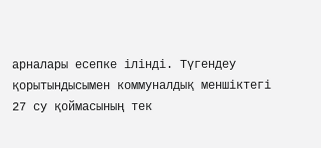арналары есепке ілінді. Түгендеу қорытындысымен коммуналдық меншіктегі 27 су қоймасының тек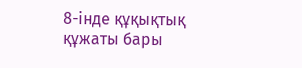8-інде құқықтық құжаты бары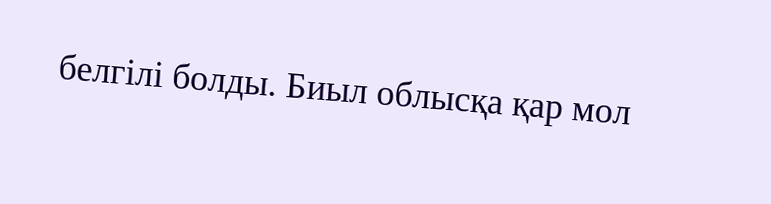белгілі болды. Биыл облысқа қар мол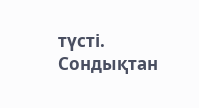түсті. Сондықтан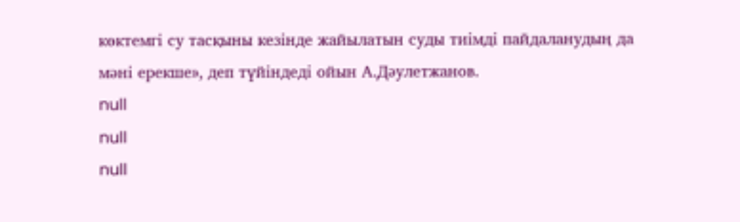көктемгі су тасқыны кезінде жайылатын суды тиімді пайдаланудың да мәні ерекше», деп түйіндеді ойын А.Дәулетжанов.
null
null
null